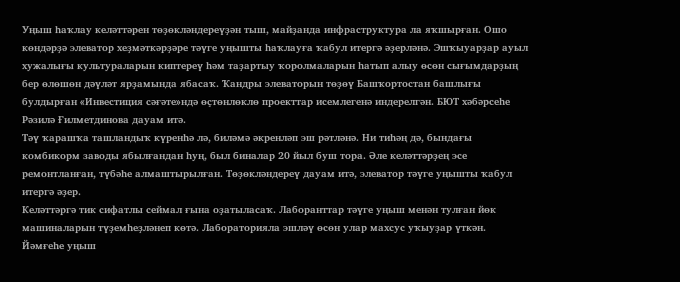Уңыш һаҡлау келәттәрен төҙөкләндереүҙән тыш, майҙанда инфраструктура ла яҡшырған. Ошо көндәрҙә элеватор хеҙмәткәрҙәре тәүге уңышты һаҡлауға ҡабул итергә әҙерләнә. Эшҡыуарҙар ауыл хужалығы культураларын киптереү һәм таҙартыу ҡоролмаларын һатып алыу өсөн сығымдарҙың бер өлөшөн дәүләт ярҙамында ябасаҡ. Ҡандры элеваторын төҙөү Башҡортостан башлығы булдырған «Инвестиция сәғәте»ндә өҫтөнлөклө проекттар исемлегенә индерелгән. БЮТ хәбәрсеһе Рәзилә Ғилметдинова дауам итә.
Тәү ҡарашҡа ташландыҡ күренһә лә, биләмә әкренләп эш рәтләнә. Ни тиһәң дә, бындағы комбикорм заводы ябылғандан һуң, был биналар 20 йыл буш тора. Әле келәттәрҙең эсе ремонтланған, түбәһе алмаштырылған. Төҙөкләндереү дауам итә, элеватор тәүге уңышты ҡабул итергә әҙер.
Келәттәргә тик сифатлы сеймал ғына оҙатыласаҡ. Лаборанттар тәүге уңыш менән тулған йөк машиналарын түҙемһеҙләнеп көтә. Лабораторияла эшләү өсөн улар махсус уҡыуҙар үткән. Йәмғеһе уңыш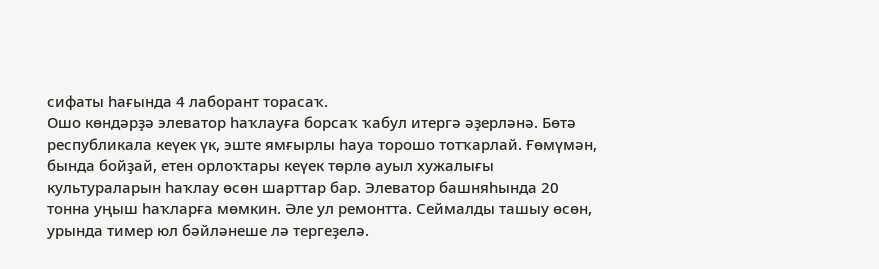сифаты һағында 4 лаборант торасаҡ.
Ошо көндәрҙә элеватор һаҡлауға борсаҡ ҡабул итергә әҙерләнә. Бөтә республикала кеүек үк, эште ямғырлы һауа торошо тотҡарлай. Ғөмүмән, бында бойҙай, етен орлоҡтары кеүек төрлө ауыл хужалығы культураларын һаҡлау өсөн шарттар бар. Элеватор башняһында 20 тонна уңыш һаҡларға мөмкин. Әле ул ремонтта. Сеймалды ташыу өсөн, урында тимер юл бәйләнеше лә тергеҙелә.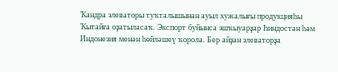Ҡандра элеваторы туҡталышынан ауыл хужалығы продукцияһы Ҡытайға оҙатыласаҡ. Экспорт буйынса эшҡыуарҙар Һиндостан һәм Индонезия менән һөйләшеү ҡорола. Бер айҙан элеваторҙа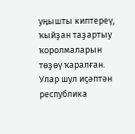уңышты киптереү, ҡыйҙан таҙартыу ҡоролмаларын төҙөү ҡаралған. Улар шул иҫәптән республика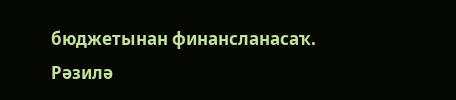бюджетынан финансланасаҡ.
Рәзилә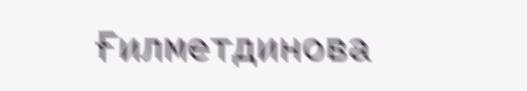Ғилметдинова